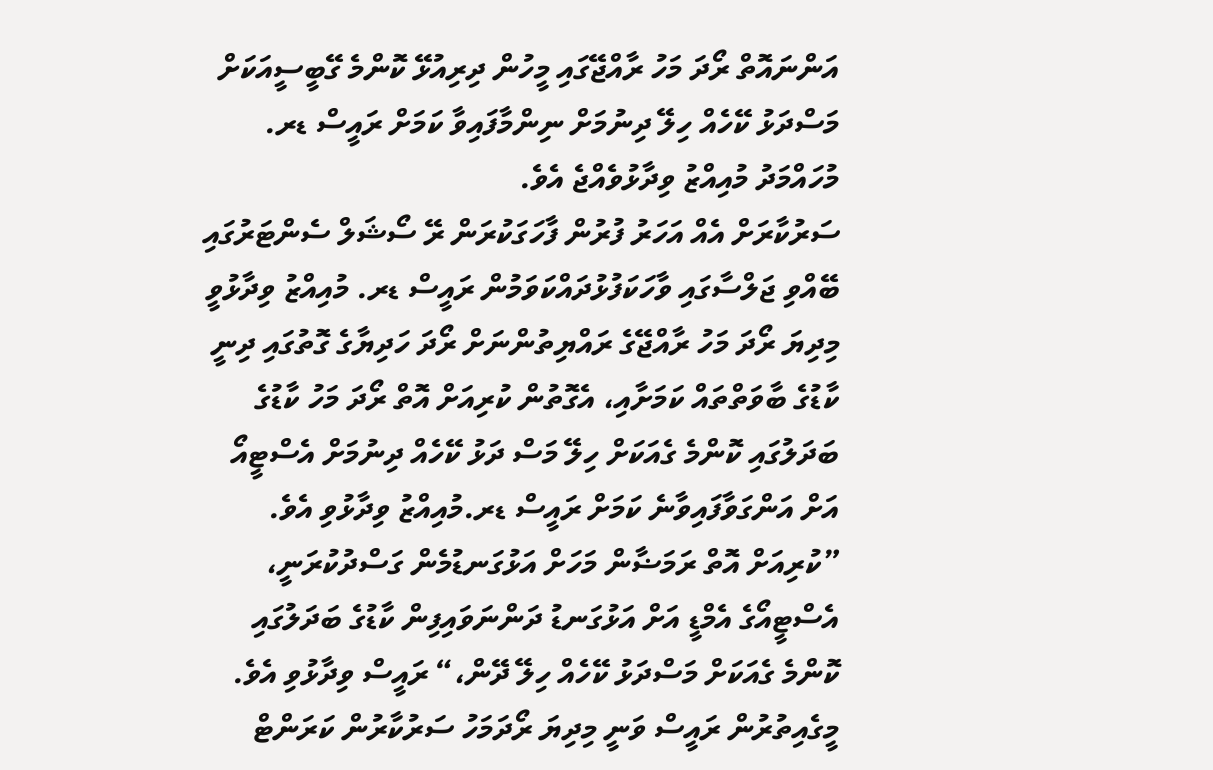އަންނައޮތް ރޯދަ މަހު ރާއްޖޭގައި މީހުން ދިރިއުޅޭ ކޮންމެ ގޭބީސީއަކަށް މަސްދަޅު ކޭހެއް ހިލޭ ދިނުމަށް ނިންމާފައިވާ ކަމަށް ރައީސް ޑރ. މުހައްމަދު މުއިއްޒު ވިދާޅުވެއްޖެ އެވެ.
ސަރުކާރަށް އެއް އަހަރު ފުރުން ފާހަގަކުރަން ރޭ ސޯޝަލް ސެންޓަރުގައި ބޭއްވި ޖަލްސާގައި ވާހަކަފުޅުދައްކަވަމުން ރައީސް ޑރ. މުއިއްޒު ވިދާޅުވީ މިދިޔަ ރޯދަ މަހު ރާއްޖޭގެ ރައްޔިތުންނަށް ރޯދަ ހަދިޔާގެ ގޮތުގައި ދިނީ ކާޑުގެ ބާވަތްތައް ކަމަށާއި، އެގޮތުން ކުރިއަށް އޮތް ރޯދަ މަހު ކާޑުގެ ބަދަލުގައި ކޮންމެ ގެއަކަށް ހިލޭ މަސް ދަޅު ކޭހެއް ދިނުމަށް އެސްޓީއޯ އަށް އަންގަވާފައިވާނެ ކަމަށް ރައީސް ޑރ.މުއިއްޒު ވިދާޅުވި އެވެ.
”ކުރިއަށް އޮތް ރަމަޟާން މަހަށް އަޅުގަނޑުމެން ގަސްދުކުރަނީ، އެސްޓީއޯގެ އެމްޑީ އަށް އަޅުގަނޑު ދަންނަވައިފިން ކާޑުގެ ބަދަލުގައި ކޮންމެ ގެއަކަށް މަސްދަޅު ކޭހެއް ހިލޭ ދޭން،“ ރައީސް ވިދާޅުވި އެވެ.
މީގެއިތުރުން ރައީސް ވަނީ މިދިޔަ ރޯދަމަހު ސަރުކާރުން ކަރަންޓް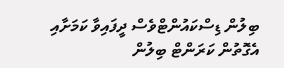ބިލުން ޑިސްކައުންޓްވެސް ދީފައިވާ ކަމަށާއި އެގޮތުން ކަރަންޓް ބިލުން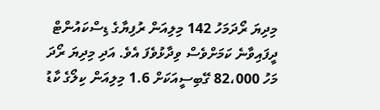މިދިޔަ ރޯދަމަހު 142 މިލިއަން ރުފިޔާގެ ޑިސްކައުންޓް ދީފައިވާނެ ކަމަށްވެސް ވިދާޅުވެފަ އެވެ. އަދި މިދިޔަ ރޯދަ މަހު 82،000 ގޭބިސީއަކަށް 1.6 މިލިއަން ކިލޯގެ ކާޑު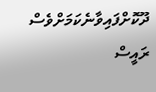ދޫކޮށްފައިވާނެކަމަށްވެސް ރައީސް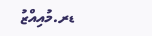ޑރ.މުއިއްޒު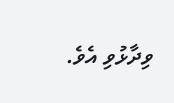ވިދާޅުވި އެވެ.